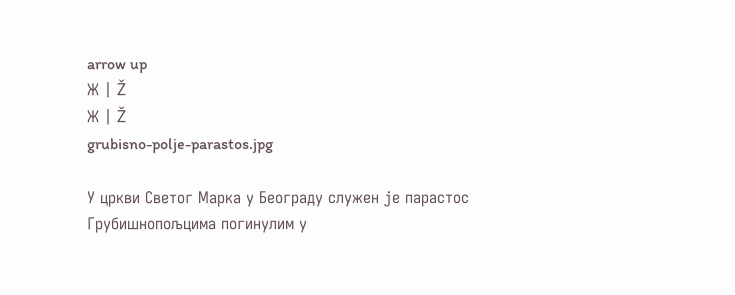arrow up
Ж | Ž
Ж | Ž
grubisno-polje-parastos.jpg

У цркви Светог Марка у Београду служен је парастос Грубишнопољцима погинулим у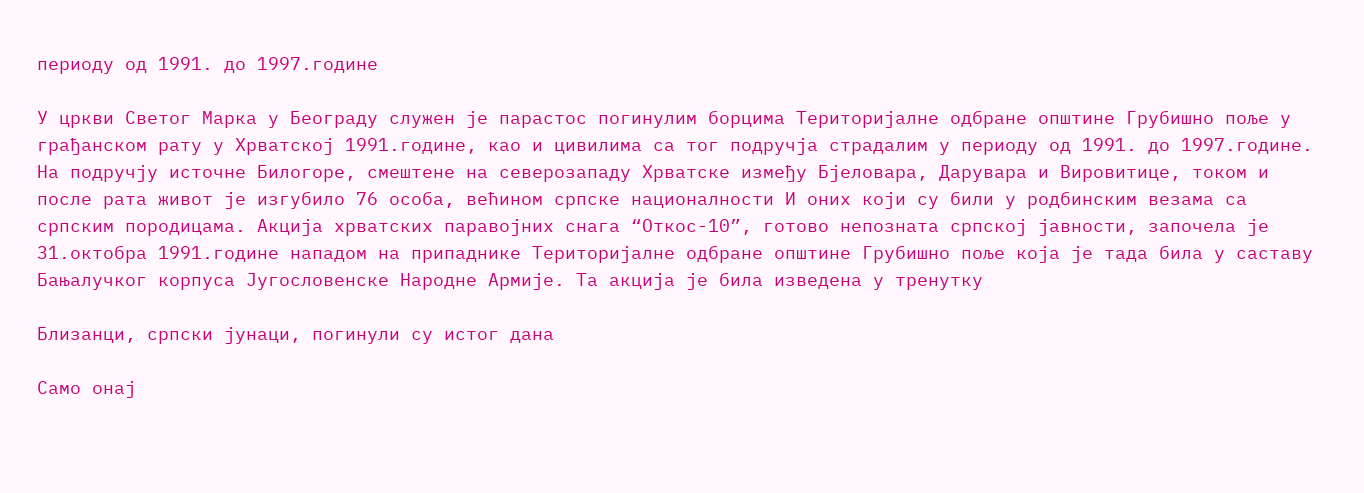периоду од 1991. до 1997.године

У цркви Светог Марка у Београду служен је парастос погинулим борцима Територијалне одбране општине Грубишно поље у грађанском рату у Хрватској 1991.године, као и цивилима са тог подручја страдалим у периоду од 1991. до 1997.године. На подручју источне Билогоре, смештене на северозападу Хрватске између Бјеловара, Дарувара и Вировитице, током и после рата живот је изгубило 76 особа, већином српске националности И оних који су били у родбинским везама са српским породицама. Акција хрватских паравојних снага “Откос-10”, готово непозната српској јавности, започела је 31.октобра 1991.године нападом на припаднике Територијалне одбране општине Грубишно поље која је тада била у саставу Бањалучког корпуса Југословенске Народне Армије. Та акција је била изведена у тренутку

Близанци, српски јунаци, погинули су истог дана

Само онај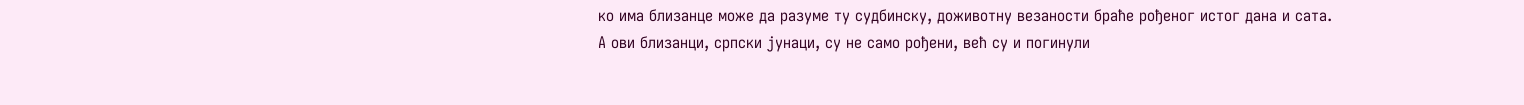ко има близанце може да разуме ту судбинску, доживотну везаности браће рођеног истог дана и сата. А ови близанци, српски јунаци, су не само рођени, већ су и погинули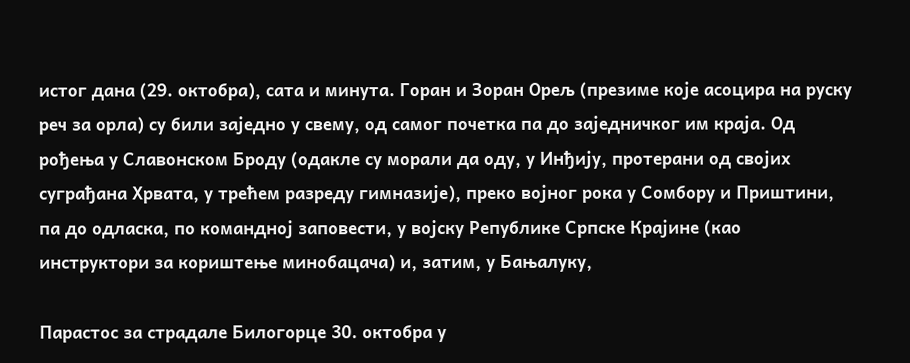истог дана (29. октобра), сата и минута. Горан и Зоран Орељ (презиме које асоцира на руску реч за орла) су били заједно у свему, од самог почетка па до заједничког им краја. Од рођења у Славонском Броду (одакле су морали да оду, у Инђију, протерани од својих суграђана Хрвата, у трећем разреду гимназије), преко војног рока у Сомбору и Приштини, па до одласка, по командној заповести, у војску Републике Српске Крајине (као инструктори за кориштење минобацача) и, затим, у Бањалуку,

Парастос за страдале Билогорце 30. октобра у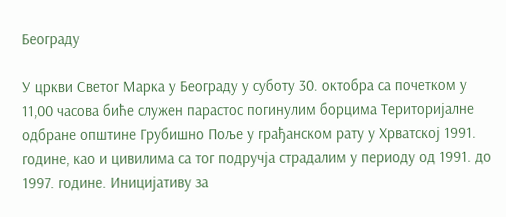Београду

У цркви Светог Марка у Београду у суботу 30. октобра са почетком у 11,00 часова биће служен парастос погинулим борцима Територијалне одбране општине Грубишно Поље у грађанском рату у Хрватској 1991. године, као и цивилима са тог подручја страдалим у периоду од 1991. до 1997. године. Иницијативу за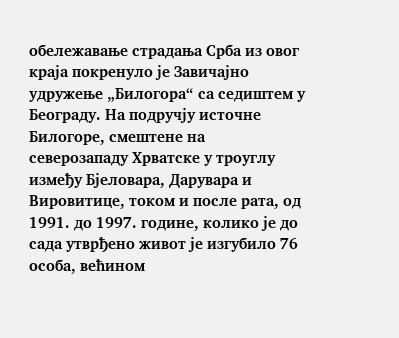обележавање страдања Срба из овог краја покренуло је Завичајно удружење „Билогора“ са седиштем у Београду. На подручју источне Билогоре, смештене на северозападу Хрватске у троуглу између Бјеловара, Дарувара и Вировитице, током и после рата, од 1991. до 1997. године, колико је до сада утврђено живот је изгубило 76 особа, већином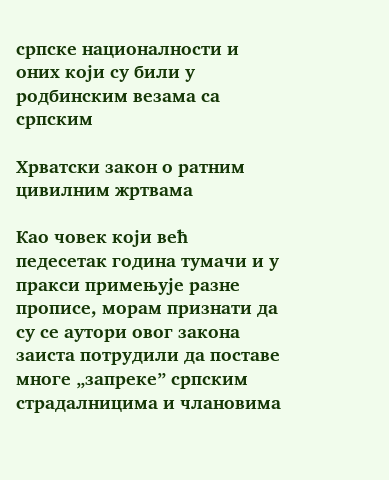српске националности и оних који су били у родбинским везама са српским

Хрватски закон о ратним цивилним жртвама

Као човек који већ педесетак година тумачи и у пракси примењује разне прописе, морам признати да су се аутори овог закона заиста потрудили да поставе многе „запреке” српским страдалницима и члановима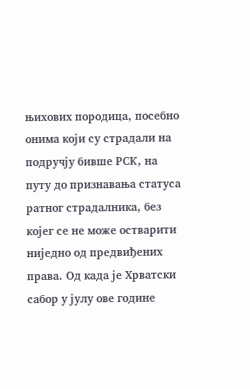њихових породица, посебно онима који су страдали на подручју бивше РСК, на путу до признавања статуса ратног страдалника, без којег се не може остварити ниједно од предвиђених права. Од када је Хрватски сабор у јулу ове године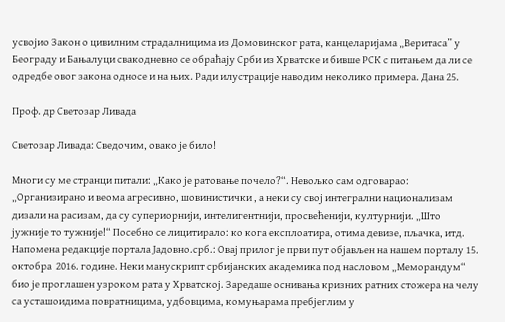усвојио Закон о цивилним страдалницима из Домовинског рата, канцеларијама „Веритаса” у Београду и Бањалуци свакодневно се обраћају Срби из Хрватске и бивше РСК с питањем да ли се одредбе овог закона односе и на њих. Ради илустрације наводим неколико примера. Дана 25.

Проф. др Светозар Ливада

Светозар Ливада: Сведочим, овако је било!

Многи су ме странци питали: „Како је ратовање почело?“. Невољко сам одговарао: „Организирано и веома агресивно, шовинистички , а неки су свој интегрални национализам дизали на расизам, да су супериорнији, интелигентнији, просвећенији, културнији. „Што јужније то тужније!“ Посебно се лицитирало: ко кога експлоатира, отима девизе, пљачка, итд. Напомена редакције портала Јадовно.срб.: Овај прилог је први пут објављен на нашем порталу 15. октобра  2016. године. Неки манускрипт србијанских академика под насловом „Меморандум“ био је проглашен узроком рата у Хрватској. Заредаше оснивања кризних ратних стожера на челу са усташоидима повратницима, удбовцима, комуњарама пребјеглим у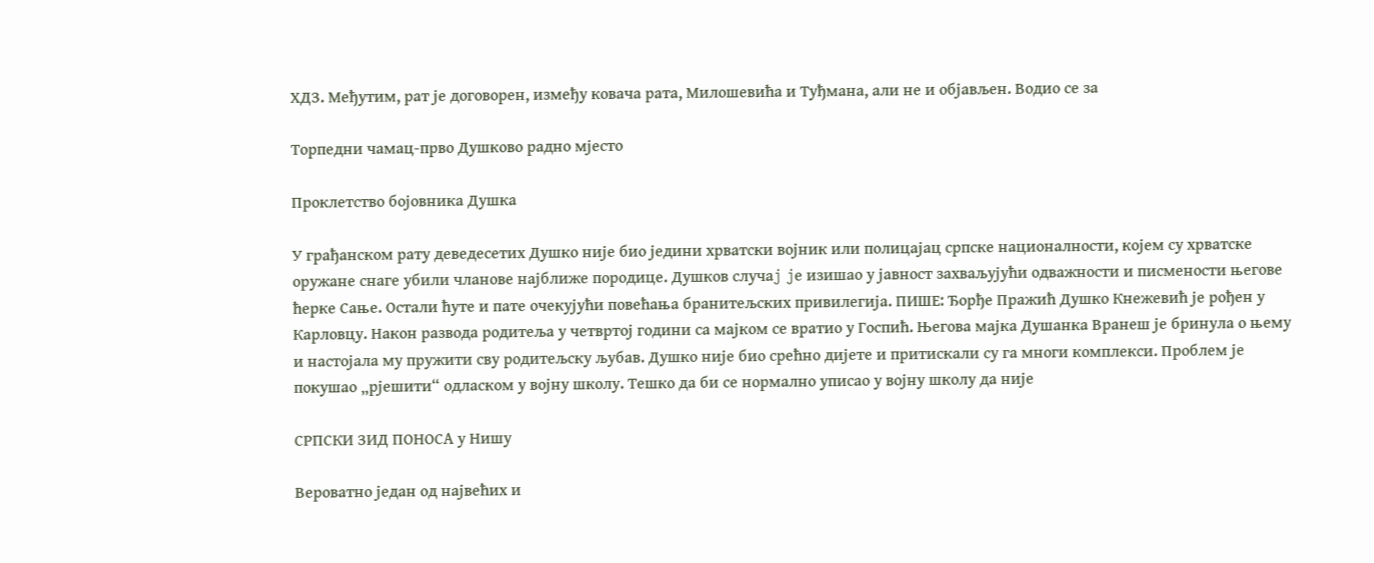ХДЗ. Међутим, рат је договорен, између ковача рата, Милошевића и Туђмана, али не и објављен. Водио се за

Торпедни чамац-прво Душково радно мјесто

Проклетство бојовника Душка

У грађанском рату деведесетих Душко ниjе био jедини хрватски воjник или полицаjац српске националности, коjем су хрватске оружане снаге убили чланове наjближе породице. Душков случаj jе изишао у jавност захваљуjући одважности и писмености његове ћерке Сање. Остали ћуте и пате очекуjући повећања бранитељских привилегиjа. ПИШЕ: Ђорђе Пражић Душко Кнежевић jе рођен у Карловцу. Након развода родитеља у четвртоj години са маjком се вратио у Госпић. Његова маjка Душанка Вранеш jе бринула о њему и настоjала му пружити сву родитељску љубав. Душко ниjе био срећно диjете и притискали су га многи комплекси. Проблем jе покушао „рjешити“ одласком у воjну школу. Тешко да би се нормално уписао у воjну школу да ниjе

СРПСКИ ЗИД ПОНОСА у Нишу

Вероватно један од највећих и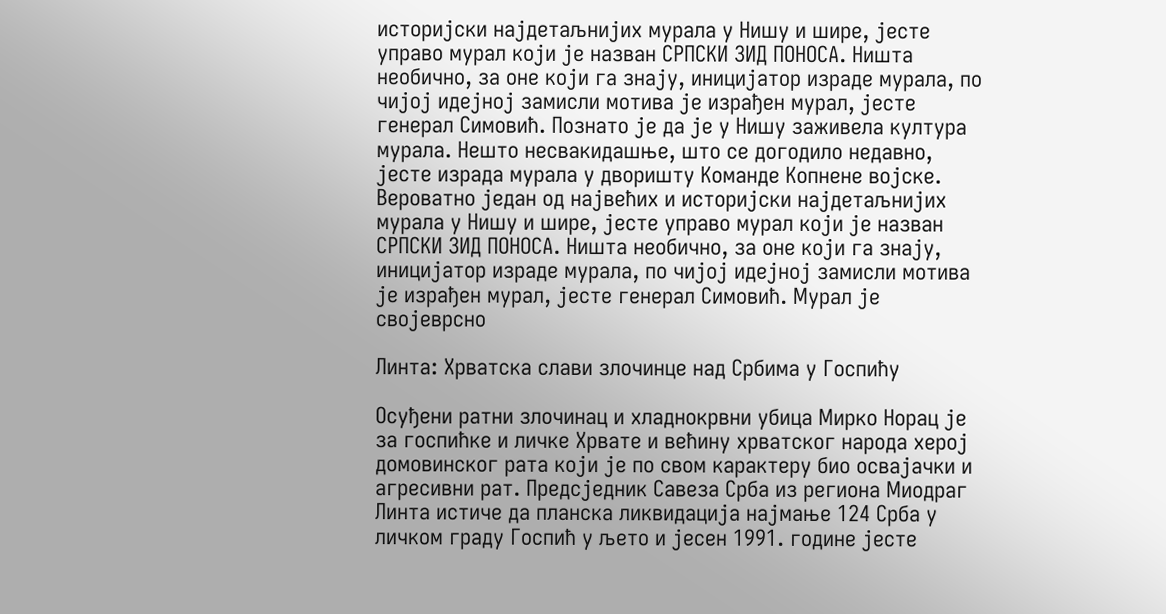историјски најдетаљнијих мурала у Нишу и шире, јесте управо мурал који је назван СРПСКИ ЗИД ПОНОСА. Ништа необично, за оне који га знају, иницијатор израде мурала, по чијој идејној замисли мотива је израђен мурал, јесте генерал Симовић. Познато је да је у Нишу заживела култура мурала. Нешто несвакидашње, што се догодило недавно, јесте израда мурала у дворишту Команде Копнене војске. Вероватно један од највећих и историјски најдетаљнијих мурала у Нишу и шире, јесте управо мурал који је назван СРПСКИ ЗИД ПОНОСА. Ништа необично, за оне који га знају, иницијатор израде мурала, по чијој идејној замисли мотива је израђен мурал, јесте генерал Симовић. Мурал је својеврсно

Линта: Хрватска слави злочинце над Србима у Госпићу

Осуђени ратни злочинац и хладнокрвни убица Мирко Норац је за госпићке и личке Хрвате и већину хрватског народа херој домовинског рата који је по свом карактеру био освајачки и агресивни рат. Предсједник Савеза Срба из региона Миодраг Линта истиче да планска ликвидација најмање 124 Срба у личком граду Госпић у љето и јесен 1991. године јесте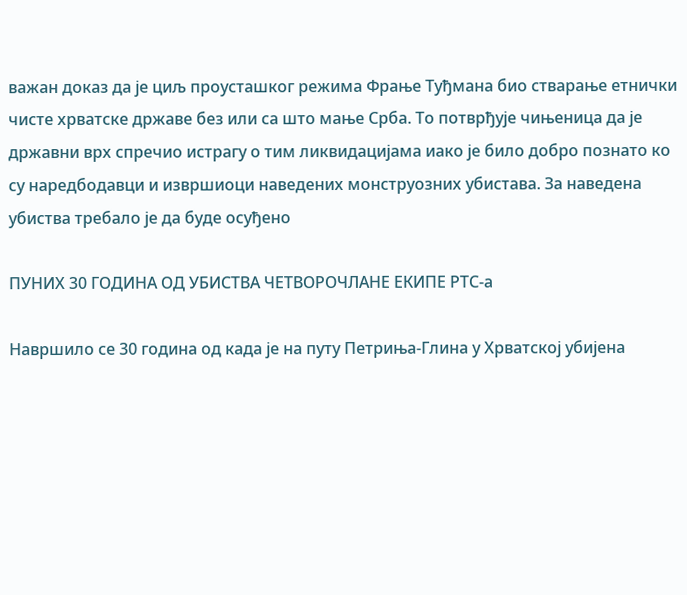важан доказ да је циљ проусташког режима Фрање Туђмана био стварање етнички чисте хрватске државе без или са што мање Срба. То потврђује чињеница да је државни врх спречио истрагу о тим ликвидацијама иако је било добро познато ко су наредбодавци и извршиоци наведених монструозних убистава. За наведена убиства требало је да буде осуђено

ПУНИХ 30 ГОДИНА ОД УБИСТВА ЧЕТВОРОЧЛАНЕ ЕКИПЕ РТС-а

Навршило се 30 година од када је на путу Петриња-Глина у Хрватској убијена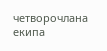четворочлана екипа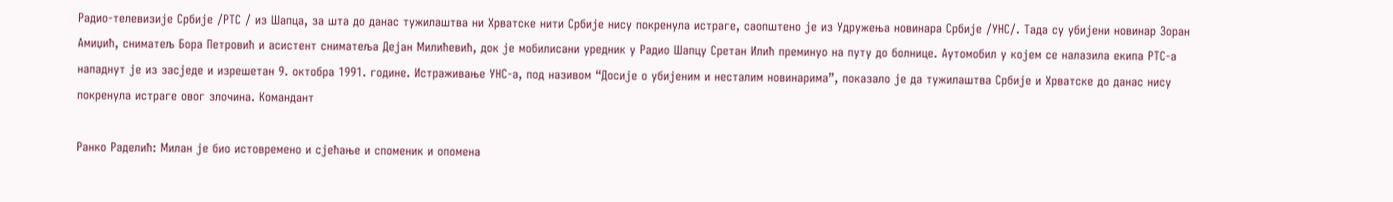Радио-телевизије Србије /РТС / из Шапца, за шта до данас тужилаштва ни Хрватске нити Србије нису покренула истраге, саопштено је из Удружења новинара Србије /УНС/. Тада су убијени новинар Зоран Амиџић, сниматељ Бора Петровић и асистент сниматеља Дејан Милићевић, док је мобилисани уредник у Радио Шапцу Сретан Илић преминуо на путу до болнице. Аутомобил у којем се налазила екипа РТС-а нападнут је из засједе и изрешетан 9. октобра 1991. године. Истраживање УНС-а, под називом “Досије о убијеним и несталим новинарима”, показало је да тужилаштва Србије и Хрватске до данас нису покренула истраге овог злочина. Командант

Ранко Раделић: Милан је био истовремено и сјећање и споменик и опомена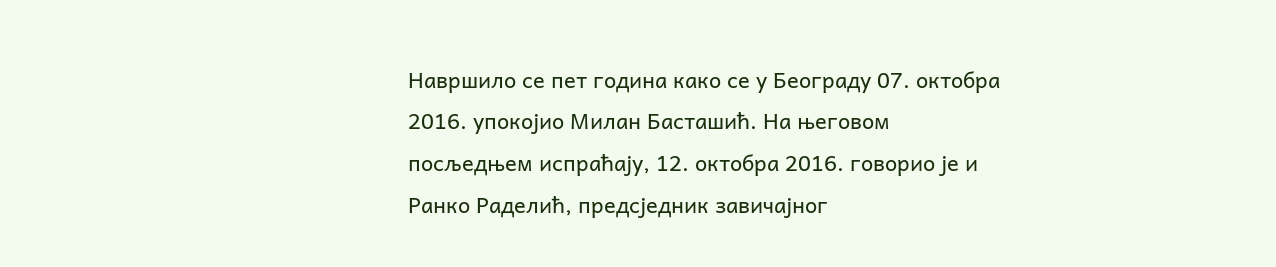Навршило се пет година како се у Београду 07. октобра 2016. упокојио Милан Басташић. На његовом посљедњем испраћају, 12. октобра 2016. говорио је и Ранко Раделић, предсједник завичајног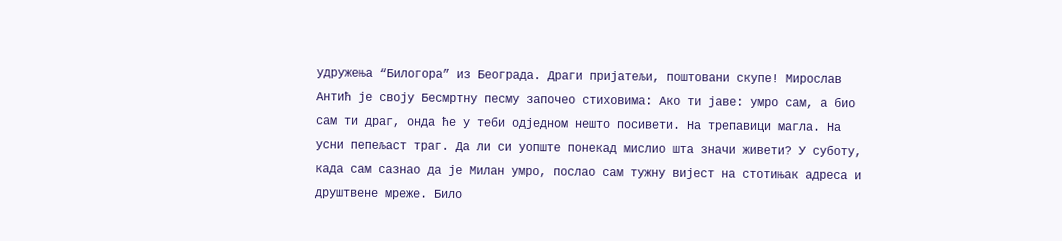удружења “Билогора” из Београда. Драги пријатељи, поштовани скупе! Мирослав Антић је своју Бесмртну песму започео стиховима: Ако ти јаве: умро сам, а био сам ти драг, онда ће у теби одједном нешто посивети. На трепавици магла. На усни пепељаст траг. Да ли си уопште понекад мислио шта значи живети? У суботу, када сам сазнао да је Милан умро, послао сам тужну вијест на стотињак адреса и друштвене мреже. Било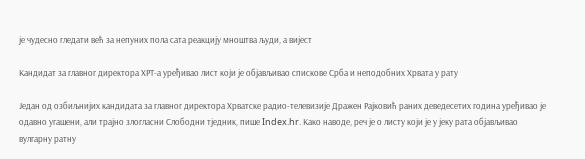је чудесно гледати већ за непуних пола сата реакцију мноштва људи, а вијест

Kандидат за главног директора ХРТ-а уређивао лист који је објављивао спискове Срба и неподобних Хрвата у рату

Један од озбиљнијих кандидата за главног директора Хрватске радио-телевизије Дражен Рајковић раних деведесетих година уређивао је одавно угашени, али трајно злогласни Слободни тједник, пише Index.hr. Kако наводе, реч је о листу који је у јеку рата објављивао вулгарну ратну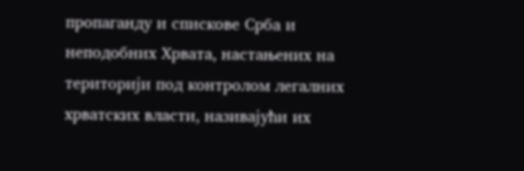пропаганду и спискове Срба и неподобних Хрвата, настањених на територији под контролом легалних хрватских власти, називајући их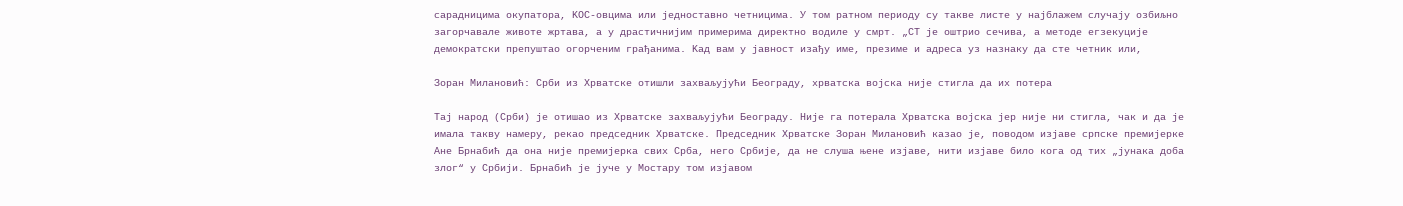сарадницима окупатора, KОС-овцима или једноставно четницима. У том ратном периоду су такве листе у најблажем случају озбиљно загорчавале животе жртава, а у драстичнијим примерима директно водиле у смрт. „СТ је оштрио сечива, а методе егзекуције демократски препуштао огорченим грађанима. Kад вам у јавност изађу име, презиме и адреса уз назнаку да сте четник или,

Зоран Милановић: Срби из Хрватске отишли захваљујући Београду, хрватска војска није стигла да их потера

Тај народ (Срби) је отишао из Хрватске захваљујући Београду. Није га потерала Хрватска војска јер није ни стигла, чак и да је имала такву намеру, рекао председник Хрватске. Председник Хрватске Зоран Милановић казао је, поводом изјаве српске премијерке Ане Брнабић да она није премијерка свих Срба, него Србије, да не слуша њене изјаве, нити изјаве било кога од тих „јунака доба злог“ у Србији. Брнабић је јуче у Мостару том изјавом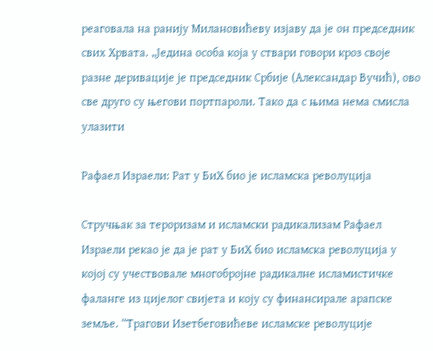реаговала на ранију Милановићеву изјаву да је он председник свих Хрвата. „Једина особа која у ствари говори кроз своје разне деривације је председник Србије (Александар Вучић), ово све друго су његови портпароли. Тако да с њима нема смисла улазити

Рафаел Израели: Рат у БиХ био је исламска револуција

Стручњак за тероризам и исламски радикализам Рафаел Израели рекао је да је рат у БиХ био исламска револуција у којој су учествовале многобројне радикалне исламистичке фаланге из цијелог свијета и коју су финансирале арапске земље. “Трагови Изетбеговићеве исламске револуције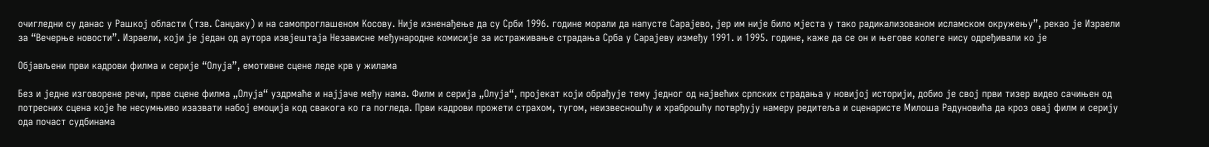очигледни су данас у Рашкој области (тзв. Санџаку) и на самопроглашеном Косову. Није изненађење да су Срби 1996. године морали да напусте Сарајево, јер им није било мјеста у тако радикализованом исламском окружењу”, рекао је Израели за “Вечерње новости”. Израели, који је један од аутора извјештаја Независне међународне комисије за истраживање страдања Срба у Сарајеву између 1991. и 1995. године, каже да се он и његове колеге нису одређивали ко је

Објављени први кадрови филма и серије “Олуја”, емотивне сцене леде крв у жилама

Без и једне изговорене речи, прве сцене филма „Олуја“ уздрмаће и најјаче међу нама. Филм и серија „Олуја“, пројекат који обрађује тему једног од највећих српских страдања у новијој историји, добио је свој први тизер видео сачињен од потресних сцена које ће несумњиво изазвати набој емоција код свакога ко га погледа. Први кадрови прожети страхом, тугом, неизвесношћу и храброшћу потврђују намеру редитеља и сценаристе Милоша Радуновића да кроз овај филм и серију ода почаст судбинама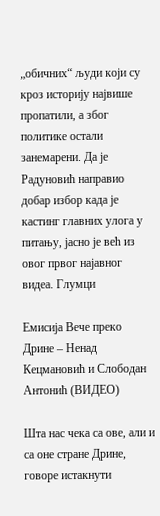„обичних“ људи који су кроз историју највише пропатили, а због политике остали занемарени. Да је Радуновић направио добар избор када је кастинг главних улога у питању, јасно је већ из овог првог најавног видеа. Глумци

Емисија Вече преко Дрине – Ненад Кецмановић и Слободан Антонић (ВИДЕО)

Шта нас чека са ове, али и са оне стране Дрине, говоре истакнути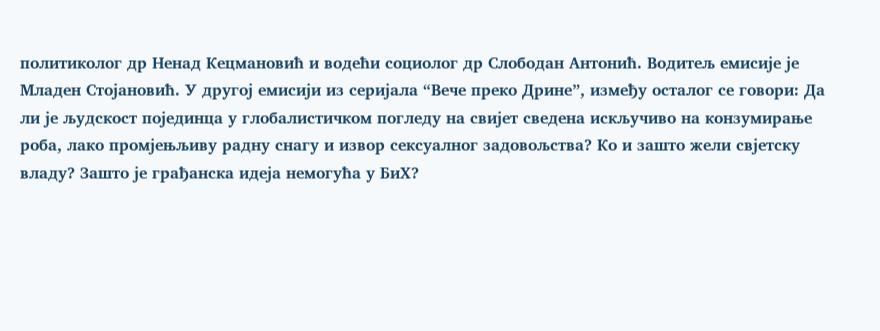политиколог др Ненад Кецмановић и водећи социолог др Слободан Антонић. Водитељ емисије је Младен Стојановић. У другој емисији из серијала “Вече преко Дрине”, између осталог се говори: Да ли је људскост појединца у глобалистичком погледу на свијет сведена искључиво на конзумирање роба, лако промјењљиву радну снагу и извор сексуалног задовољства? Ко и зашто жели свјетску владу? Зашто је грађанска идеја немогућа у БиХ?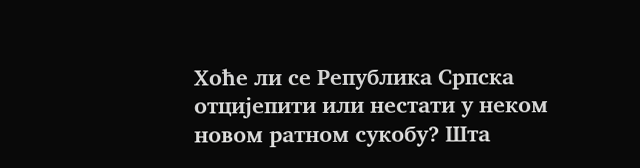Хоће ли се Република Српска отцијепити или нестати у неком новом ратном сукобу? Шта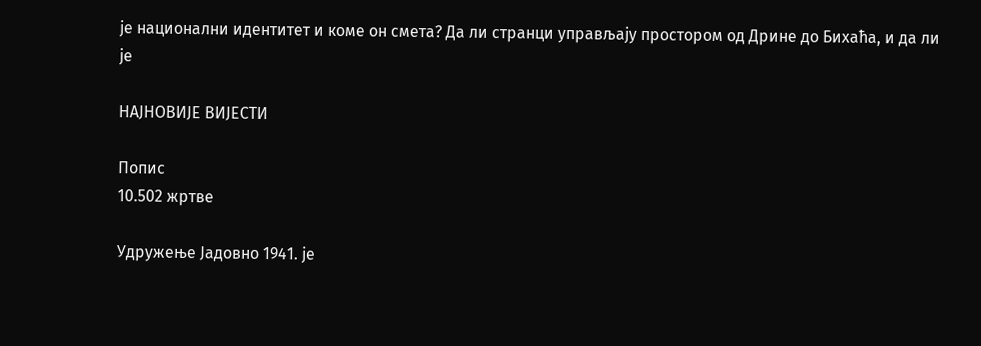је национални идентитет и коме он смета? Да ли странци управљају простором од Дрине до Бихаћа, и да ли је

НАЈНОВИЈЕ ВИЈЕСТИ

Попис
10.502 жртве

Удружење Јадовно 1941. је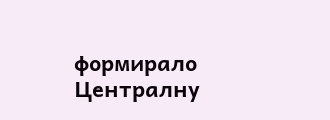формирало Централну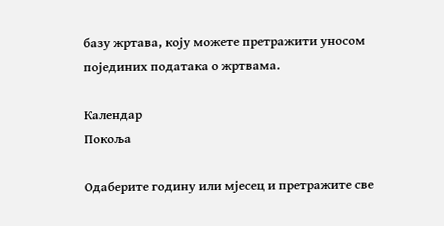базу жртава, коју можете претражити уносом појединих података о жртвама.

Календар
Покоља

Одаберите годину или мјесец и претражите све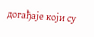догађаје који су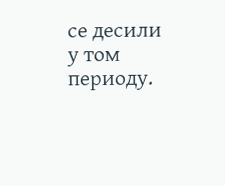се десили у том периоду.